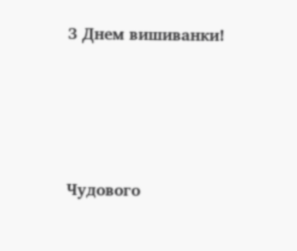З Днем вишиванки!






Чудового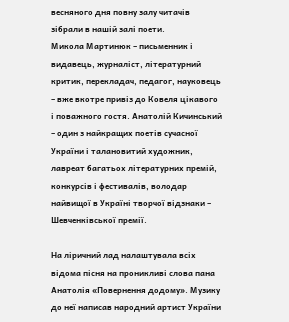весняного дня повну залу читачів зібрали в нашій залі поети.
Микола Мартинюк – письменник і видавець, журналіст, літературний критик, перекладач, педагог, науковець – вже вкотре привіз до Ковеля цікавого і поважного гостя. Анатолій Кичинський – один з найкращих поетів сучасної України і талановитий художник, лавреат багатьох літературних премій, конкурсів і фестивалів, володар найвищої в Україні творчої відзнаки – Шевченківської премії.

На ліричний лад налаштувала всіх відома пісня на проникливі слова пана Анатолія «Повернення додому». Музику до неї написав народний артист України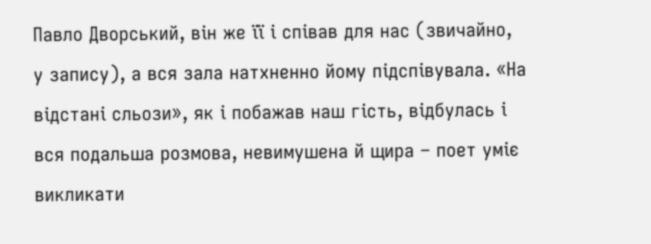Павло Дворський, він же її і співав для нас (звичайно, у запису), а вся зала натхненно йому підспівувала. «На відстані сльози», як і побажав наш гість, відбулась і вся подальша розмова, невимушена й щира – поет уміє викликати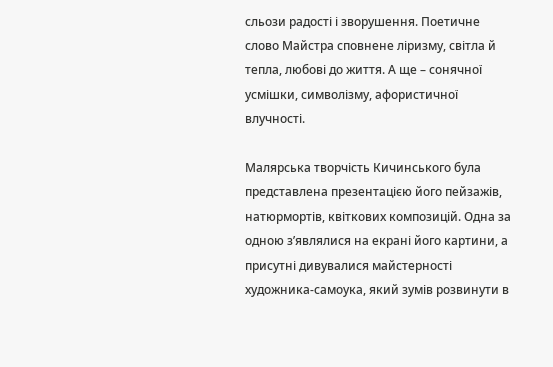сльози радості і зворушення. Поетичне слово Майстра сповнене ліризму, світла й тепла, любові до життя. А ще – сонячної усмішки, символізму, афористичної влучності.

Малярська творчість Кичинського була представлена презентацією його пейзажів, натюрмортів, квіткових композицій. Одна за одною з’являлися на екрані його картини, а присутні дивувалися майстерності художника-самоука, який зумів розвинути в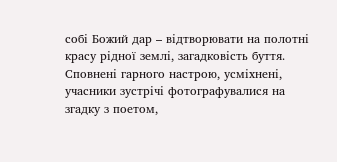собі Божий дар – відтворювати на полотні красу рідної землі, загадковість буття.
Сповнені гарного настрою, усміхнені, учасники зустрічі фотографувалися на згадку з поетом,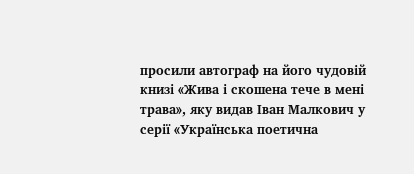просили автограф на його чудовій книзі «Жива і скошена тече в мені трава», яку видав Іван Малкович у серії «Українська поетична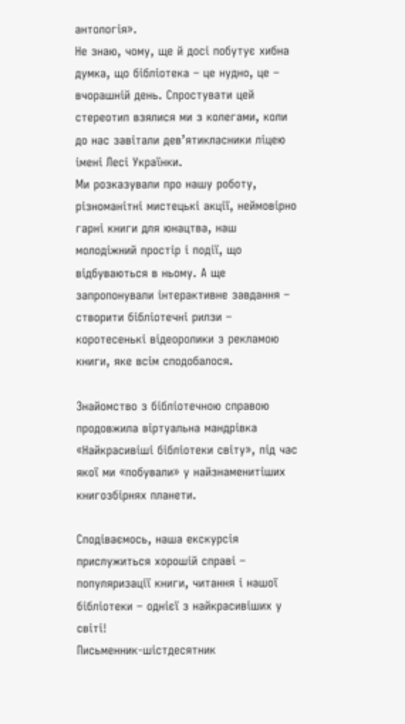антологія».
Не знаю, чому, ще й досі побутує хибна думка, що бібліотека – це нудно, це – вчорашній день. Спростувати цей стереотип взялися ми з колегами, коли до нас завітали дев’ятикласники ліцею імені Лесі Українки.
Ми розказували про нашу роботу, різноманітні мистецькі акції, неймовірно гарні книги для юнацтва, наш молодіжний простір і події, що відбуваються в ньому. А ще запропонували інтерактивне завдання – створити бібліотечні рилзи – коротесенькі відеоролики з рекламою книги, яке всім сподобалося.

Знайомство з бібліотечною справою продовжила віртуальна мандрівка «Найкрасивіші бібліотеки світу», під час якої ми «побували» у найзнаменитіших книгозбірнях планети.

Сподіваємось, наша екскурсія прислужиться хорошій справі – популяризації книги, читання і нашої бібліотеки – однієї з найкрасивіших у світі!
Письменник-шістдесятник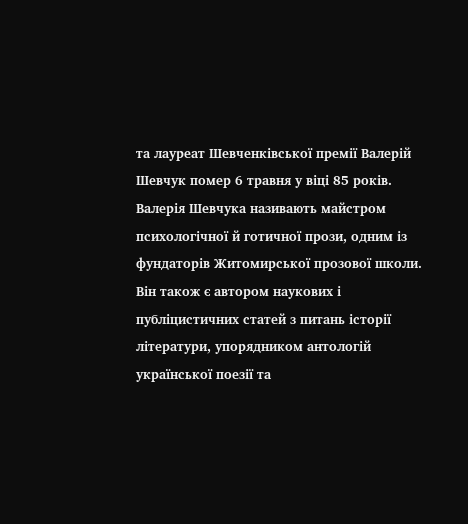та лауреат Шевченківської премії Валерій Шевчук помер 6 травня у віці 85 років.
Валерія Шевчука називають майстром психологічної й готичної прози, одним із фундаторів Житомирської прозової школи. Він також є автором наукових і публіцистичних статей з питань історії літератури, упорядником антологій української поезії та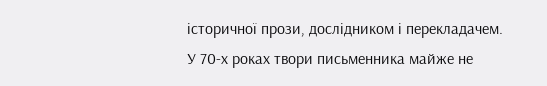історичної прози, дослідником і перекладачем.
У 70-х роках твори письменника майже не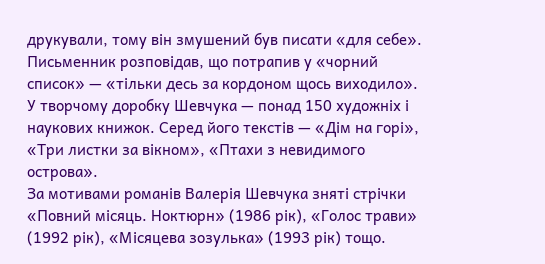друкували, тому він змушений був писати «для себе». Письменник розповідав, що потрапив у «чорний список» — «тільки десь за кордоном щось виходило».
У творчому доробку Шевчука — понад 150 художніх і наукових книжок. Серед його текстів — «Дім на горі», «Три листки за вікном», «Птахи з невидимого острова».
За мотивами романів Валерія Шевчука зняті стрічки «Повний місяць. Ноктюрн» (1986 рік), «Голос трави» (1992 рік), «Місяцева зозулька» (1993 рік) тощо.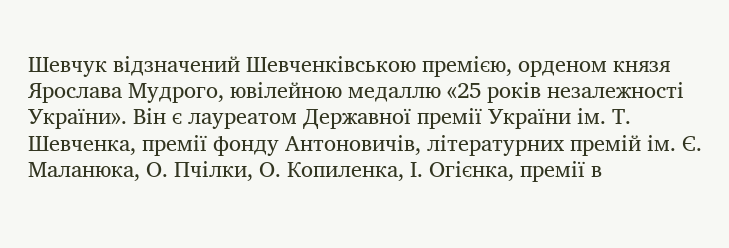Шевчук відзначений Шевченківською премією, орденом князя Ярослава Мудрого, ювілейною медаллю «25 років незалежності України». Він є лауреатом Державної премії України ім. Т. Шевченка, премії фонду Антоновичів, літературних премій ім. Є. Маланюка, О. Пчілки, О. Копиленка, І. Огієнка, премії в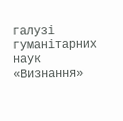галузі гуманітарних наук «Визнання»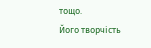тощо.
Його творчість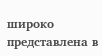широко представлена в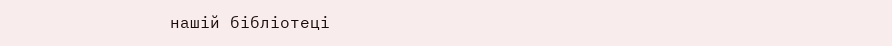нашій бібліотеці